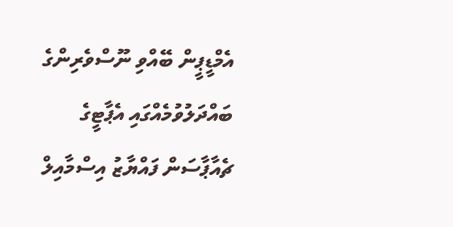އެމްޑީޕީން ބޭއްވި ނޫސްވެރިންގެ ބައްދަލުވުމެއްގައި އެޕާޓީގެ ޗެއާޕާސަން ފައްޔާޒު އިސްމާއިލް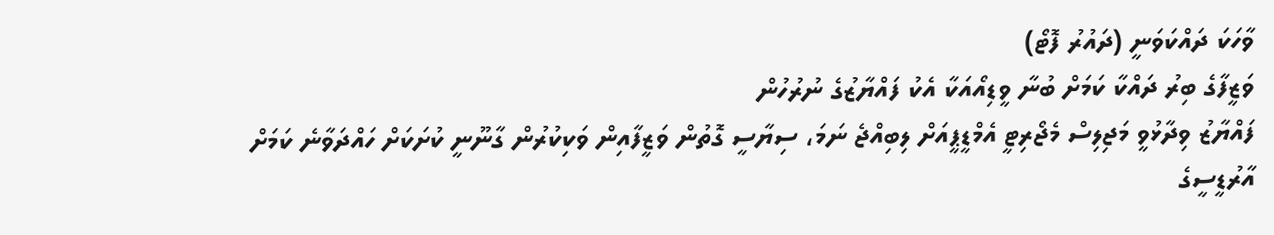ވާހަކަ ދައްކަވަނީ (ދައުރު ފޮޓޯ)
ވަޒީފާގެ ބިރު ދައްކާ ކަމަށް ބުނާ ވީޑިއޯއަކާ އެކު ފައްޔާޒުގެ ނުރުހުން
ފައްޔާޒު ވިދާޅުވީ މަޖިލިސް މެޖޯރިޓީ އެމްޑީޕީއަށް ލިބިއްޖެ ނަމަ، ސިޔާސީ ގޮތުން ވަޒީފާއިން ވަކިކުރުން ގާނޫނީ ކުށަކަށް ހައްދަވާނެ ކަމަށް
އާރުޑީސީގެ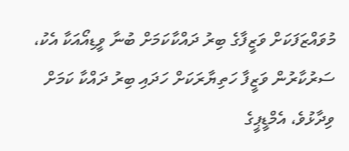މުވައްޒަފަކަށް ވަޒީފާގެ ބިރު ދައްކާކަމަށް ބުނާ ވީޑިއޯއަކާ އެކު، ސަރުކާރުން ވަޒީފާ ހަތިޔާރަކަށް ހަދައި ބިރު ދައްކާ ކަމަށް ވިދާޅުވެ، އެމްޑީޕީގެ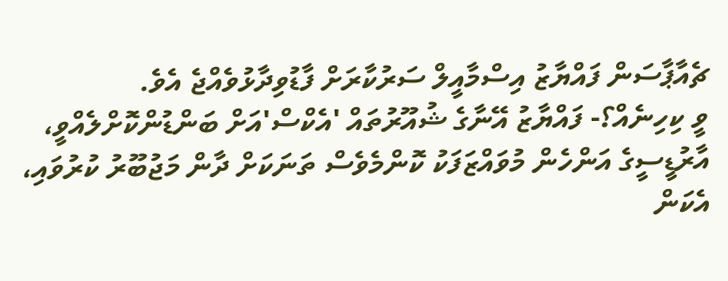ޗެއާޕާސަން ފައްޔާޒު އިސްމާއީލް ސަރުކާރަށް ފާޑުވިދާޅުވެއްޖެ އެވެ.
ވީ ކިހިނެއް؟- ފައްޔާޒު އޭނާގެ ޝުއޫރުތައް 'އެކްސް'އަށް ބަންޑުންކޮށްލެއްވީ، އާރުޑީސީގެ އަންހެން މުވައްޒަފަކު ކޮންމެވެސް ތަނަކަށް ދާން މަޖުބޫރު ކުރުވައި، އެކަން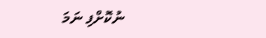ނުކޮށްފި ނަމަ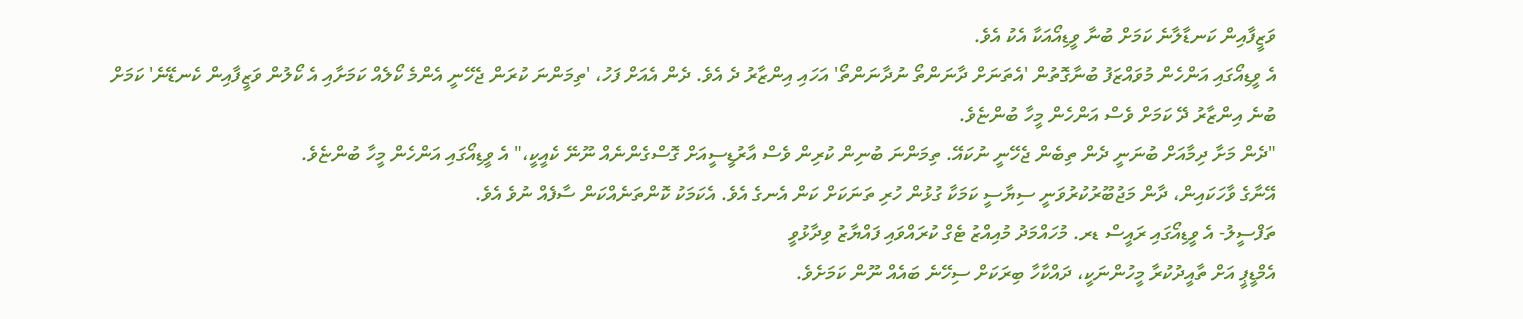ވަޒީފާއިން ކަނޑާލާނެ ކަމަށް ބުނާ ވީޑިއޯއަކާ އެކު އެވެ.
އެ ވީޑިއޯގައި އަންހެން މުވައްޒަފު ބުނާގޮތުން 'އެތަނަށް ދާނަންތޯ ނުދާނަންތޯ' އަހައި އިންޒާރު ދެ އެވެ. ދެން އެއަށް ފަހު، 'ތިމަންނަ ކުރަން ޖެހޭނީ އެންމެ ކޯލެއް ކަމަށާއި އެ ކޯލުން ވަޒީފާއިން ކެނޑޭނެ' ކަމަށް ބުނެ އިންޒާރު ދޭ ކަމަށް ވެސް އަންހެން މީހާ ބުންޏެވެ.
"ދެން މަށާ ދިމާއަށް ބުނަނީ ދެން ތިބެން ޖެހޭނީ ނުކައޭ. ތިމަންނަ ބުނިން ކުރިން ވެސް އާރުޑީސީއަށް ގޮސްގެންނެއް ނޫނޭ ކެއީކީ،" އެ ވީޑިއޯގައި އަންހެން މީހާ ބުންޏެވެ.
އޭނާގެ ވާހަކައިން، ދާން މަޖުބޫރުކުރުވަނީ ސިޔާސީ ކަމަކާ ގުޅުން ހުރި ތަނަކަށް ކަން އެނގެ އެވެ. އެކަމަކު ކޮންތަނެއްކަން ސާފެއް ނުވެ އެވެ.
ތަފްސީލު- އެ ވީޑިއޯގައި ރައީސް ޑރ. މުހައްމަދު މުއިއްޒު ޓެގް ކުރައްވައި ފައްޔާޒު ވިދާޅުވީ
އެމްޑީޕީ އަށް ތާއީދުކުރާ މީހުންނަކީ، ދައްކާހާ ބިރަކަށް ސިހޭނެ ބައެއް ނޫން ކަމަށެވެ.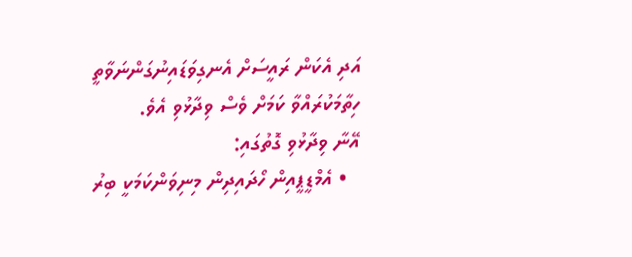އަދި އެކަން ރައީސަށް އެނގިވަޑައިނުގަންނަވާތީ ހިތާމަކުރައްވާ ކަމަށް ވެސް ވިދާޅުވި އެވެ.
އޭނާ ވިދާޅުވި ގޮތުގައި:
  • އެމްޑީޕީއިން ހޯދައިދިން މިނިވަންކަމަކީ ބިރު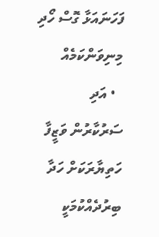ފަހަނައަޅާ ގޮސް ހޯދި މިނިވަންކަމެއް
  • އަދި ސަރުކާރުން ވަޒީފާ ހަތިޔާރަކަށް ހަދާ ބިރުދެއްކުމަކީ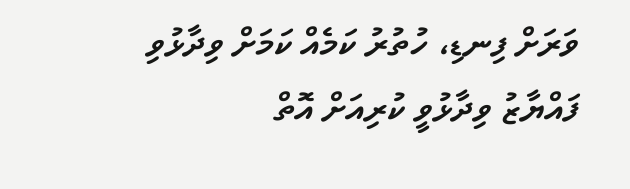ވަރަށް ފިނޑި، ހުތުރު ކަމެއް ކަމަށް ވިދާޅުވި
ފައްޔާޒު ވިދާޅުވީ ކުރިއަށް އޮތް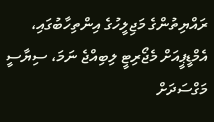ރައްޔިތުންގެ މަޖިލީހުގެ އިންތިހާބުގައި، އެމްޑީޕީއަށް މެޖޯރިޓީ ލިބިއްޖެ ނަމަ، ސިޔާސީ މަގްސަދަށް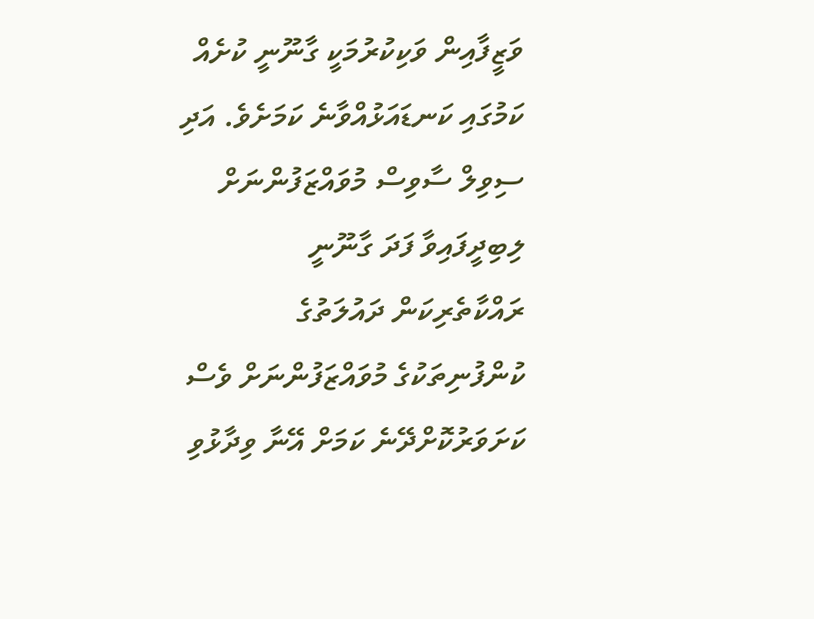ވަޒީފާއިން ވަކިކުރުމަކީ ގާނޫނީ ކުށެއް ކަމުގައި ކަނޑައަޅުއްވާނެ ކަމަށެވެ. އަދި ސިވިލް ސާވިސް މުވައްޒަފުންނަށް ލިބިދީފައިވާ ފަދަ ގާނޫނީ ރައްކާތެރިކަން ދައުލަތުގެ ކުންފުނިތަކުގެ މުވައްޒަފުންނަށް ވެސް ކަށަވަރުކޮށްދޭނެ ކަމަށް އޭނާ ވިދާޅުވި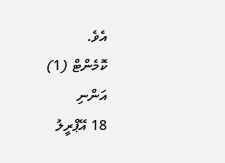އެވެ.
ކޮމެންޓް (1)
އަންނި
18 އޭޕްރީލު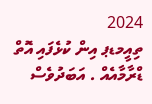2024
ތިއީމޑޕ އިން ކުޅެފައި އޮތް ޑްރާމާއެއް . އަބަދުވެސް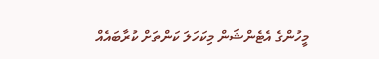މީހުންގެ އެޓެންޝަން މިކަހަލަ ކަންތަށް ކުރާބައެއް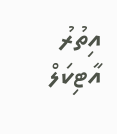އިތުރު އާޓިކަލް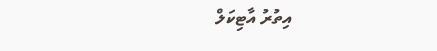އިތުރު އާޓިކަލް